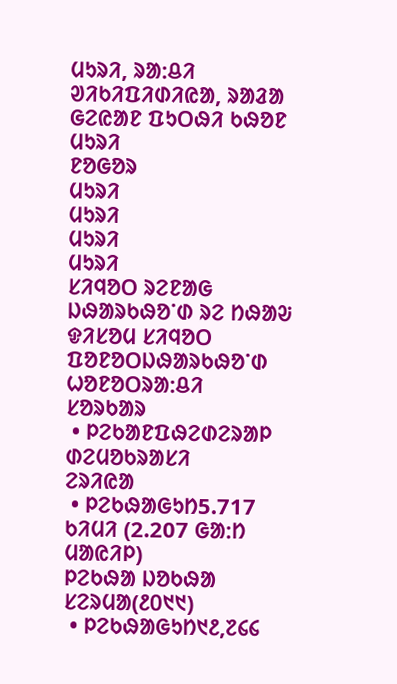ᱢᱩᱨᱤ, ᱨᱟᱺᱪᱤ
ᱣᱤᱠᱤᱯᱤᱰᱤᱭᱟ, ᱨᱟᱲᱟ ᱜᱮᱭᱟᱱ ᱯᱩᱛᱷᱤ ᱠᱷᱚᱱ
ᱢᱩᱨᱤ
ᱱᱚᱜᱚᱨ
ᱢᱩᱨᱤ
ᱢᱩᱨᱤ
ᱢᱩᱨᱤ
ᱢᱩᱨᱤ
ᱥᱤᱧᱚᱛ ᱨᱮᱱᱟᱜ ᱡᱷᱟᱨᱠᱷᱚᱸᱰ ᱨᱮ ᱴᱷᱟᱶ
ᱫᱤᱥᱚᱢ ᱥᱤᱧᱚᱛ
ᱯᱚᱱᱚᱛᱡᱷᱟᱨᱠᱷᱚᱸᱰ
ᱦᱚᱱᱚᱛᱨᱟᱺᱪᱤ
ᱥᱚᱨᱠᱟᱨ
 • ᱞᱮᱠᱟᱱᱯᱷᱮᱰᱮᱨᱟᱞ ᱰᱮᱢᱚᱠᱨᱟᱥᱤ
ᱮᱨᱤᱭᱟ
 • ᱞᱮᱠᱷᱟᱜᱩᱴ5.717 ᱠᱤᱢᱤ (2.207 ᱜᱟᱺᱴ ᱢᱟᱭᱤᱞ)
ᱞᱮᱠᱷᱟ ᱡᱚᱠᱷᱟ ᱥᱮᱨᱢᱟ(᱒᱐᱑᱑)
 • ᱞᱮᱠᱷᱟᱜᱩᱴ᱑᱒,᱗᱔᱔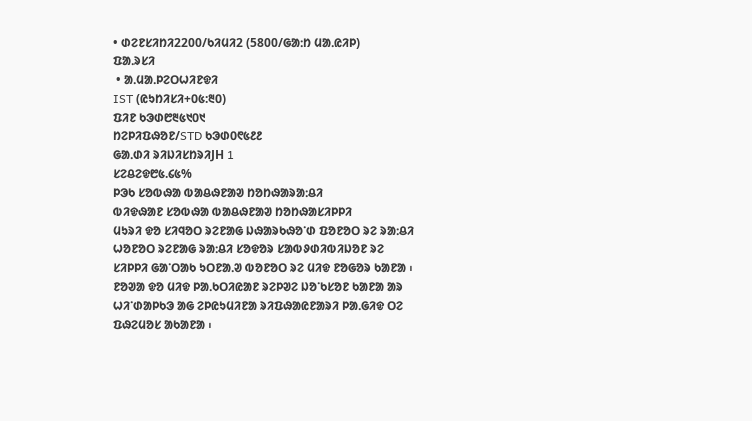• ᱰᱮᱱᱥᱤᱴᱤ2200/ᱠᱤᱢᱤ2 (5800/ᱜᱟᱺᱴ ᱢᱟᱹᱭᱤᱞ)
ᱯᱟᱹᱨᱥᱤ
 • ᱟᱹᱢᱟᱹᱞᱮᱛᱦᱤᱱᱫᱤ
IST (ᱭᱩᱴᱤᱥᱤ+᱐᱕:᱓᱐)
ᱯᱤᱱ ᱠᱳᱰ᱘᱓᱕᱑᱐᱑
ᱴᱮᱞᱤᱯᱷᱚᱱ/STD ᱠᱳᱰ᱐᱖᱕᱒᱒
ᱜᱟᱹᱰᱤ ᱨᱤᱡᱤᱥᱴᱨᱤJH 1
ᱥᱮᱪᱮᱫ᱘᱕.᱔᱕%
ᱞᱳᱠ ᱥᱚᱵᱷᱟ ᱵᱟᱪᱷᱱᱟᱣ ᱴᱚᱴᱷᱟᱨᱟᱺᱪᱤ
ᱵᱤᱫᱷᱟᱱ ᱥᱚᱵᱷᱟ ᱵᱟᱪᱷᱱᱟᱣ ᱴᱚᱴᱷᱟᱥᱤᱞᱞᱤ
ᱢᱩᱨᱤ ᱫᱚ ᱥᱤᱧᱚᱛ ᱨᱮᱱᱟᱜ ᱡᱷᱟᱨᱠᱷᱚᱸᱰ ᱯᱚᱱᱚᱛ ᱨᱮ ᱨᱟᱺᱪᱤ ᱦᱚᱱᱚᱛ ᱨᱮᱱᱟᱜ ᱨᱟᱺᱪᱤ ᱥᱚᱫᱚᱨ ᱥᱟᱵᱽᱰᱤᱵᱤᱡᱚᱱ ᱨᱮ ᱥᱤᱞᱞᱤ ᱜᱟᱸᱛᱟᱠ ᱩᱛᱱᱟᱹᱣ ᱵᱚᱱᱚᱛ ᱨᱮ ᱢᱤᱫ ᱱᱚᱜᱚᱨ ᱠᱟᱱᱟ ᱾ ᱱᱚᱣᱟ ᱫᱚ ᱢᱤᱫ ᱞᱟᱹᱠᱛᱤᱭᱟᱱ ᱨᱮᱞᱣᱮ ᱡᱚᱸᱠᱥᱚᱱ ᱠᱟᱱᱟ ᱟᱨ ᱦᱤᱸᱰᱟᱞᱠᱳ ᱟᱜ ᱮᱞᱭᱩᱢᱤᱱᱟ ᱨᱤᱯᱷᱟᱭᱱᱟᱨᱤ ᱞᱟᱹᱜᱤᱫ ᱛᱮ ᱯᱷᱮᱢᱚᱥ ᱟᱠᱟᱱᱟ ᱾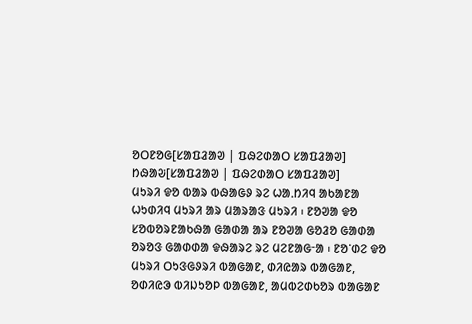ᱚᱛᱱᱚᱜ[ᱥᱟᱯᱲᱟᱣ | ᱯᱷᱮᱰᱟᱛ ᱥᱟᱯᱲᱟᱣ]
ᱴᱷᱟᱶ[ᱥᱟᱯᱲᱟᱣ | ᱯᱷᱮᱰᱟᱛ ᱥᱟᱯᱲᱟᱣ]
ᱢᱩᱨᱤ ᱫᱚ ᱵᱟᱨ ᱵᱷᱟᱜᱽ ᱨᱮ ᱦᱟᱹᱴᱤᱧ ᱟᱠᱟᱱᱟ ᱦᱩᱰᱤᱧ ᱢᱩᱨᱤ ᱟᱨ ᱢᱟᱨᱟᱝ ᱢᱩᱨᱤ ᱾ ᱱᱚᱣᱟ ᱫᱚ ᱥᱚᱵᱚᱨᱱᱟᱠᱷᱟ ᱜᱟᱰᱟ ᱟᱨ ᱱᱚᱣᱟ ᱜᱚᱲᱚ ᱜᱟᱰᱟ ᱚᱨᱚᱝ ᱜᱟᱰᱰᱟ ᱫᱷᱟᱨᱮ ᱨᱮ ᱢᱮᱱᱟᱜᱼᱟ ᱾ ᱱᱚᱸᱰᱮ ᱫᱚ ᱢᱩᱨᱤ ᱛᱩᱝᱜᱽᱨᱤ ᱵᱟᱜᱟᱱ, ᱰᱤᱭᱟᱨ ᱵᱟᱜᱟᱱ, ᱚᱰᱤᱭᱳ ᱵᱤᱡᱩᱚᱞ ᱵᱟᱜᱟᱱ, ᱟᱢᱵᱮᱰᱠᱚᱨ ᱵᱟᱜᱟᱱ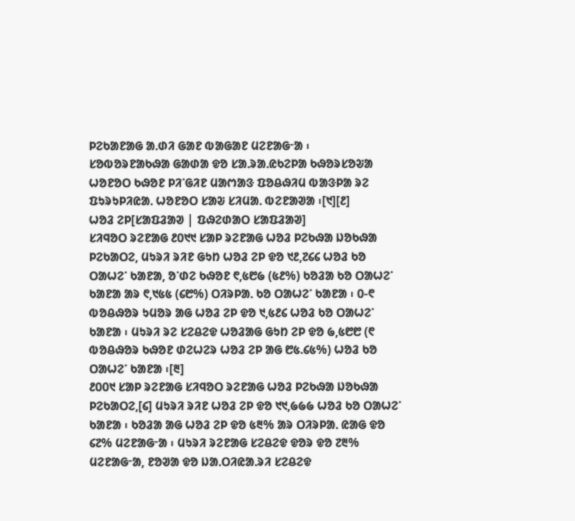ᱞᱮᱠᱟᱱᱟᱜ ᱟᱹᱰᱤ ᱜᱟᱱ ᱵᱟᱜᱟᱱ ᱢᱮᱱᱟᱜᱼᱟ ᱾
ᱥᱚᱵᱚᱨᱱᱟᱠᱷᱟ ᱜᱟᱰᱟ ᱫᱚ ᱥᱟᱹᱨᱟᱹᱭᱠᱮᱞᱟ ᱠᱷᱚᱨᱥᱚᱶᱟ ᱦᱚᱱᱚᱛ ᱠᱷᱚᱱ ᱞᱤᱸᱜᱤᱱ ᱢᱟᱬᱟᱝ ᱯᱚᱪᱷᱤᱢ ᱵᱟᱝᱞᱟ ᱨᱮ ᱯᱩᱨᱩᱞᱤᱭᱟᱹ ᱦᱚᱱᱚᱛ ᱥᱟᱶ ᱥᱤᱢᱟᱹ ᱵᱮᱱᱟᱣᱟ ᱾[᱑][᱒]
ᱦᱚᱲ ᱮᱞ[ᱥᱟᱯᱲᱟᱣ | ᱯᱷᱮᱰᱟᱛ ᱥᱟᱯᱲᱟᱣ]
ᱥᱤᱧᱚᱛ ᱨᱮᱱᱟᱜ ᱒᱐᱑᱑ ᱥᱟᱞ ᱨᱮᱱᱟᱜ ᱦᱚᱲ ᱞᱮᱠᱷᱟ ᱡᱚᱠᱷᱟ ᱞᱮᱠᱟᱛᱮ, ᱢᱩᱨᱤ ᱨᱤᱱ ᱜᱩᱴ ᱦᱚᱲ ᱮᱞ ᱫᱚ ᱑᱒,᱗᱔᱔ ᱦᱚᱲ ᱠᱚ ᱛᱟᱦᱮᱸ ᱠᱟᱱᱟ, ᱚᱸᱰᱮ ᱠᱷᱚᱱ ᱖,᱕᱘᱙ (᱕᱒%) ᱠᱚᱲᱟ ᱠᱚ ᱛᱟᱦᱮᱸ ᱠᱟᱱᱟ ᱟᱨ ᱖,᱑᱕᱕ (᱔᱘%) ᱛᱤᱨᱞᱟᱹ ᱠᱚ ᱛᱟᱦᱮᱸ ᱠᱟᱱᱟ ᱾ ᱐-᱖ ᱵᱚᱪᱷᱚᱨ ᱩᱢᱚᱨ ᱟᱜ ᱦᱚᱲ ᱮᱞ ᱫᱚ ᱑,᱕᱒᱔ ᱦᱚᱲ ᱠᱚ ᱛᱟᱦᱮᱸ ᱠᱟᱱᱟ ᱾ ᱢᱩᱨᱤ ᱨᱮ ᱥᱮᱪᱮᱫ ᱦᱚᱲᱟᱜ ᱜᱩᱴ ᱮᱞ ᱫᱚ ᱙,᱕᱘᱘ (᱖ ᱵᱚᱪᱷᱚᱨ ᱠᱷᱚᱱ ᱰᱮᱦᱮᱨ ᱦᱚᱲ ᱮᱞ ᱟᱜ ᱘᱕.᱔᱕%) ᱦᱚᱲ ᱠᱚ ᱛᱟᱦᱮᱸ ᱠᱟᱱᱟ ᱾[᱓]
᱒᱐᱐᱑ ᱥᱟᱞ ᱨᱮᱱᱟᱜ ᱥᱤᱧᱚᱛ ᱨᱮᱱᱟᱜ ᱦᱚᱲ ᱞᱮᱠᱷᱟ ᱡᱚᱠᱷᱟ ᱞᱮᱠᱟᱛᱮ,[᱔] ᱢᱩᱨᱤ ᱨᱤᱱ ᱦᱚᱲ ᱮᱞ ᱫᱚ ᱑᱑,᱙᱙᱙ ᱦᱚᱲ ᱠᱚ ᱛᱟᱦᱮᱸ ᱠᱟᱱᱟ ᱾ ᱠᱚᱲᱟ ᱟᱜ ᱦᱚᱲ ᱮᱞ ᱫᱚ ᱕᱓% ᱟᱨ ᱛᱤᱨᱞᱟᱹ ᱭᱟᱜ ᱫᱚ ᱔᱗% ᱢᱮᱱᱟᱜᱼᱟ ᱾ ᱢᱩᱨᱤ ᱨᱮᱱᱟᱜ ᱥᱮᱪᱮᱫ ᱫᱚᱨ ᱫᱚ ᱗᱓% ᱢᱮᱱᱟᱜᱼᱟ, ᱱᱚᱣᱟ ᱫᱚ ᱡᱟᱹᱛᱤᱭᱟᱹᱨᱤ ᱥᱮᱪᱮᱫ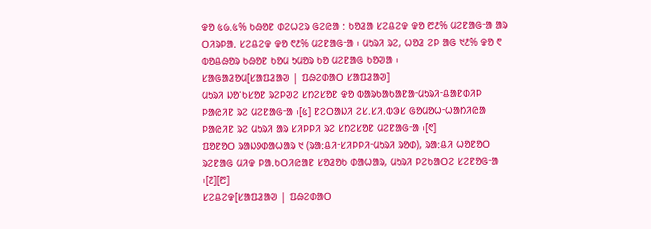ᱫᱚ ᱕᱙.᱕% ᱠᱷᱚᱱ ᱰᱮᱦᱮᱨ ᱜᱮᱭᱟ : ᱠᱚᱲᱟ ᱥᱮᱪᱮᱫ ᱫᱚ ᱘᱒% ᱢᱮᱱᱟᱜᱼᱟ ᱟᱨ ᱛᱤᱨᱞᱟᱹ ᱥᱮᱪᱮᱫ ᱫᱚ ᱖᱒% ᱢᱮᱱᱟᱜᱼᱟ ᱾ ᱢᱩᱨᱤ ᱨᱮ, ᱦᱚᱲ ᱮᱞ ᱟᱜ ᱑᱒% ᱫᱚ ᱖ ᱵᱚᱪᱷᱚᱨ ᱠᱷᱚᱱ ᱠᱚᱢ ᱩᱢᱚᱨ ᱠᱚ ᱢᱮᱱᱟᱜ ᱠᱚᱣᱟ ᱾
ᱥᱟᱜᱟᱲᱚᱢ[ᱥᱟᱯᱲᱟᱣ | ᱯᱷᱮᱰᱟᱛ ᱥᱟᱯᱲᱟᱣ]
ᱢᱩᱨᱤ ᱡᱚᱸᱠᱥᱚᱱ ᱨᱮᱞᱣᱮ ᱥᱴᱮᱥᱚᱱ ᱫᱚ ᱵᱟᱨᱠᱟᱠᱟᱱᱟᱼᱢᱩᱨᱤᱼᱪᱟᱱᱰᱤᱞ ᱞᱟᱭᱤᱱ ᱨᱮ ᱢᱮᱱᱟᱜᱼᱟ ᱾[᱕] ᱱᱮᱛᱟᱡᱤ ᱮᱥ.ᱥᱤ.ᱵᱳᱥ ᱜᱚᱢᱚᱦᱼᱦᱟᱴᱤᱭᱟ ᱞᱟᱭᱤᱱ ᱨᱮ ᱢᱩᱨᱤ ᱟᱨ ᱥᱤᱞᱞᱤ ᱨᱮ ᱥᱴᱮᱥᱚᱱ ᱢᱮᱱᱟᱜᱼᱟ ᱾[᱖]
ᱯᱚᱱᱚᱛ ᱨᱟᱡᱽᱰᱟᱦᱟᱨ ᱑ (ᱨᱟᱺᱪᱤᱼᱥᱤᱞᱞᱤᱼᱢᱩᱨᱤ ᱨᱚᱰ), ᱨᱟᱺᱪᱤ ᱦᱚᱱᱚᱛ ᱨᱮᱱᱟᱜ ᱢᱤᱫ ᱞᱟᱹᱠᱛᱤᱭᱟᱱ ᱥᱚᱲᱚᱠ ᱰᱟᱦᱟᱨ, ᱢᱩᱨᱤ ᱞᱮᱠᱟᱛᱮ ᱥᱮᱱᱚᱜᱼᱟ ᱾[᱗][᱘]
ᱥᱮᱪᱮᱫ[ᱥᱟᱯᱲᱟᱣ | ᱯᱷᱮᱰᱟᱛ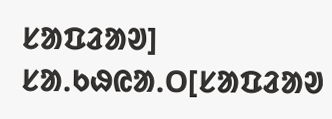ᱥᱟᱯᱲᱟᱣ]
ᱥᱟᱹᱠᱷᱭᱟᱹᱛ[ᱥᱟᱯᱲᱟᱣ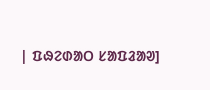| ᱯᱷᱮᱰᱟᱛ ᱥᱟᱯᱲᱟᱣ]